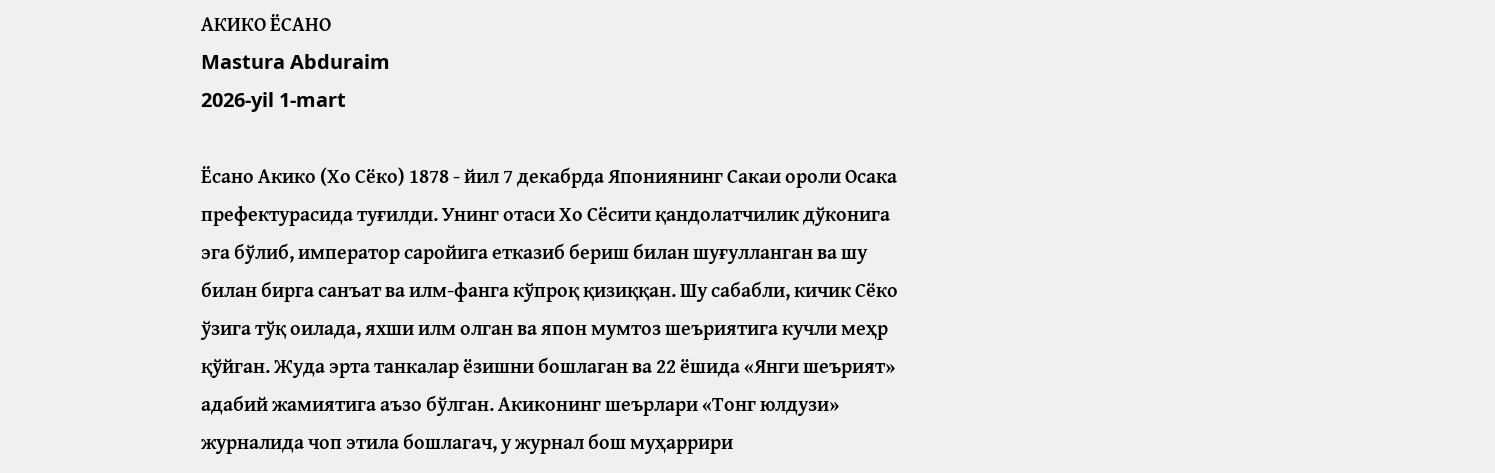АКИКО ЁСАНО
Mastura Abduraim
2026-yil 1-mart

Ёсано Акико (Хо Сёко) 1878 - йил 7 декабрда Япониянинг Сакаи ороли Осака префектурасида туғилди. Унинг отаси Хо Сёсити қандолатчилик дўконига эга бўлиб, император саройига етказиб бериш билан шуғулланган ва шу билан бирга санъат ва илм-фанга кўпроқ қизиққан. Шу сабабли, кичик Сёко ўзига тўқ оилада, яхши илм олган ва япон мумтоз шеъриятига кучли меҳр қўйган. Жуда эрта танкалар ёзишни бошлаган ва 22 ёшида «Янги шеърият» адабий жамиятига аъзо бўлган. Акиконинг шеърлари «Тонг юлдузи» журналида чоп этила бошлагач, у журнал бош муҳаррири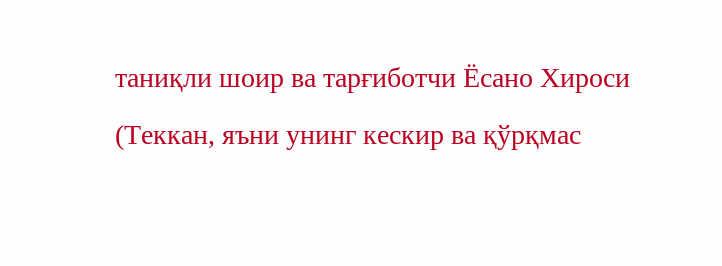таниқли шоир ва тарғиботчи Ёсано Хироси (Теккан, яъни унинг кескир ва қўрқмас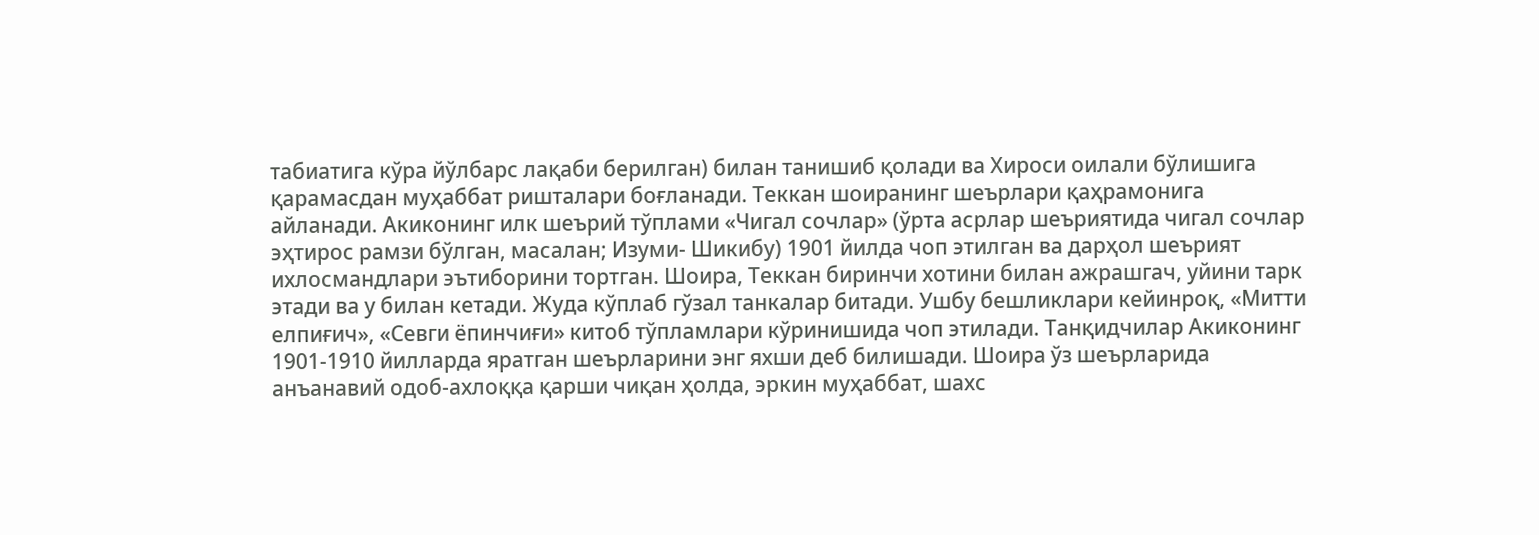табиатига кўра йўлбарс лақаби берилган) билан танишиб қолади ва Хироси оилали бўлишига қарамасдан муҳаббат ришталари боғланади. Теккан шоиранинг шеърлари қаҳрамонига айланади. Акиконинг илк шеърий тўплами «Чигал сочлар» (ўрта асрлар шеъриятида чигал сочлар эҳтирос рамзи бўлган, масалан; Изуми- Шикибу) 1901 йилда чоп этилган ва дарҳол шеърият ихлосмандлари эътиборини тортган. Шоира, Теккан биринчи хотини билан ажрашгач, уйини тарк этади ва у билан кетади. Жуда кўплаб гўзал танкалар битади. Ушбу бешликлари кейинроқ, «Митти елпиғич», «Севги ёпинчиғи» китоб тўпламлари кўринишида чоп этилади. Танқидчилар Акиконинг 1901-1910 йилларда яратган шеърларини энг яхши деб билишади. Шоира ўз шеърларида анъанавий одоб-ахлоққа қарши чиқан ҳолда, эркин муҳаббат, шахс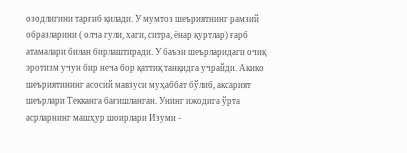озодлигини тарғиб қилади. У мумтоз шеъриятнинг рамзий образларини ( олча гули, хаги, ситра, ёнар қуртлар) ғарб атамалари билан бирлаштиради. У баъзи шеърларидаги очиқ эротизм учун бир неча бор қаттиқ танқидга учрайди. Акико шеъриятининг асосий мавзуси муҳаббат бўлиб, аксарият шеърлари Текканга бағишланган. Унинг ижодига ўрта асрларнинг машҳур шоирлари Изуми -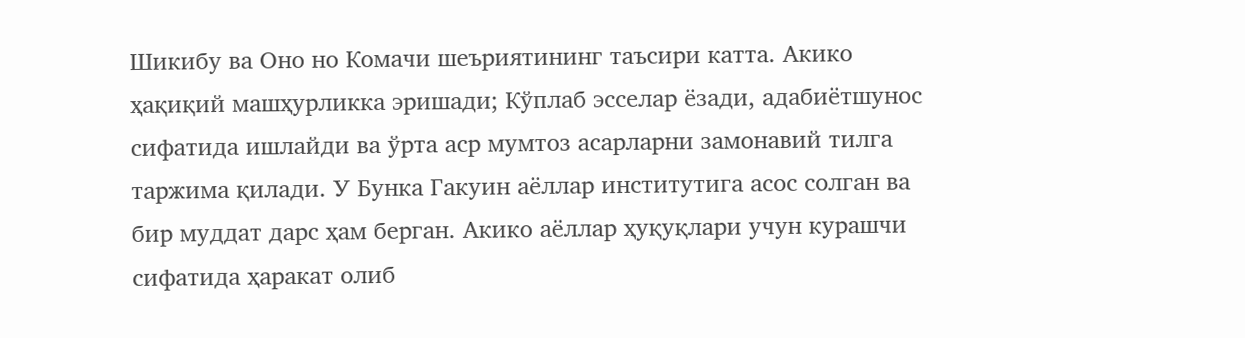Шикибу ва Оно но Комачи шеъриятининг таъсири катта. Акико ҳақиқий машҳурликка эришади; Кўплаб эсселар ёзади, адабиётшунос сифатида ишлайди ва ўрта аср мумтоз асарларни замонавий тилга таржима қилади. У Бунка Гакуин аёллар институтига асос солган ва бир муддат дарс ҳам берган. Акико аёллар ҳуқуқлари учун курашчи сифатида ҳаракат олиб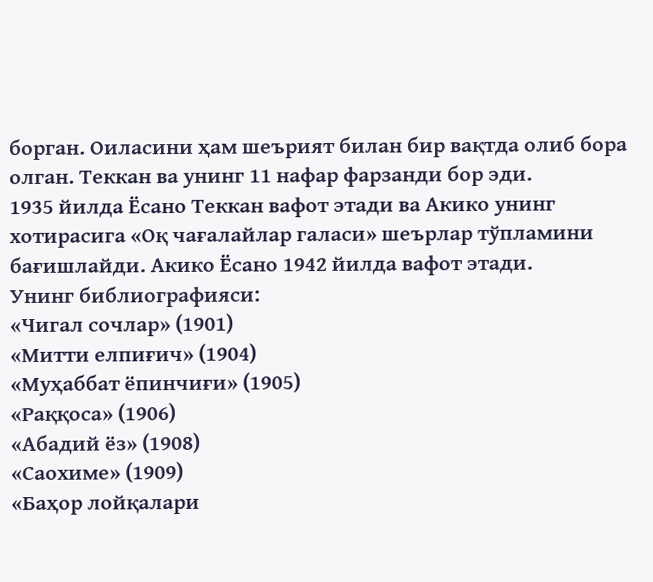борган. Оиласини ҳам шеърият билан бир вақтда олиб бора олган. Теккан ва унинг 11 нафар фарзанди бор эди.
1935 йилда Ёсано Теккан вафот этади ва Акико унинг хотирасига «Оқ чағалайлар галаси» шеърлар тўпламини бағишлайди. Акико Ёсано 1942 йилда вафот этади.
Унинг библиографияси:
«Чигал сочлар» (1901)
«Митти елпиғич» (1904)
«Муҳаббат ёпинчиғи» (1905)
«Раққоса» (1906)
«Абадий ёз» (1908)
«Саохиме» (1909)
«Баҳор лойқалари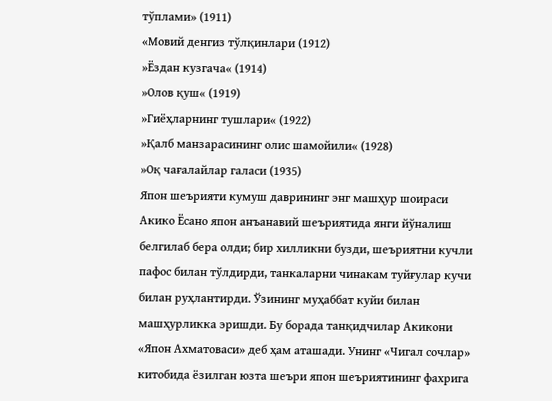тўплами» (1911)
«Мовий денгиз тўлқинлари (1912)
»Ёздан кузгача« (1914)
»Олов қуш« (1919)
»Гиёҳларнинг тушлари« (1922)
»Қалб манзарасининг олис шамойили« (1928)
»Оқ чағалайлар галаси (1935)
Япон шеърияти кумуш даврининг энг машҳур шоираси Акико Ёсано япон анъанавий шеъриятида янги йўналиш белгилаб бера олди; бир хилликни бузди, шеъриятни кучли пафос билан тўлдирди, танкаларни чинакам туйғулар кучи билан руҳлантирди. Ўзининг муҳаббат куйи билан машҳурликка эришди. Бу борада танқидчилар Акикони «Япон Ахматоваси» деб ҳам аташади. Унинг «Чигал сочлар» китобида ёзилган юзта шеъри япон шеъриятининг фахрига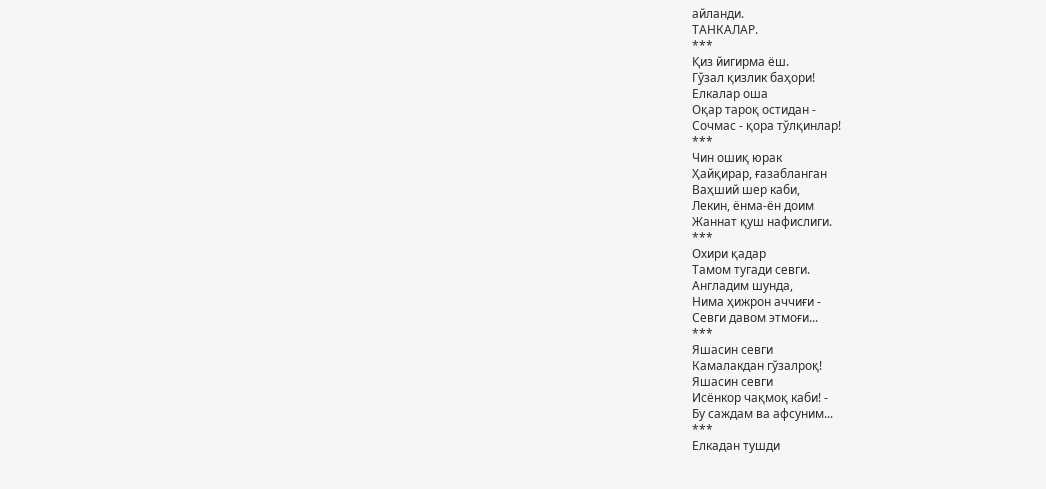айланди.
ТАНКАЛАР.
***
Қиз йигирма ёш.
Гўзал қизлик баҳори!
Елкалар оша
Оқар тароқ остидан -
Сочмас - қора тўлқинлар!
***
Чин ошиқ юрак
Ҳайқирар, ғазабланган
Ваҳший шер каби,
Лекин, ёнма-ён доим
Жаннат қуш нафислиги.
***
Охири қадар
Тамом тугади севги.
Англадим шунда,
Нима ҳижрон аччиғи -
Севги давом этмоғи...
***
Яшасин севги
Камалакдан гўзалроқ!
Яшасин севги
Исёнкор чақмоқ каби! -
Бу саждам ва афсуним...
***
Елкадан тушди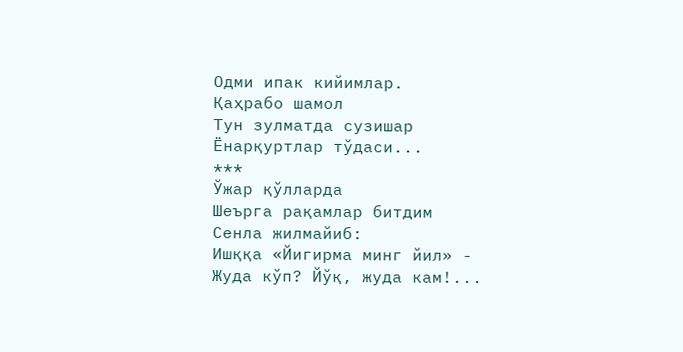Одми ипак кийимлар.
Қаҳрабо шамол
Тун зулматда сузишар
Ёнарқуртлар тўдаси...
***
Ўжар қўлларда
Шеърга рақамлар битдим
Сенла жилмайиб:
Ишққа «Йигирма минг йил» -
Жуда кўп? Йўқ, жуда кам!...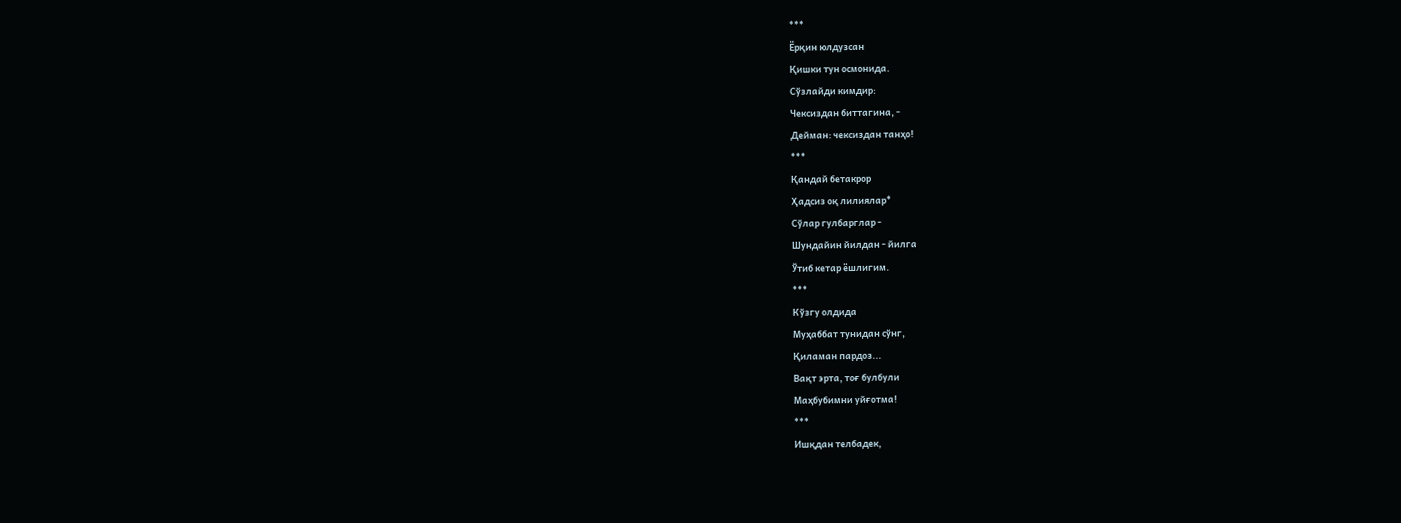***
Ёрқин юлдузсан
Қишки тун осмонида.
Сўзлайди кимдир:
Чексиздан биттагина, -
Дейман: чексиздан танҳо!
***
Қандай бетакрор
Ҳадсиз оқ лилиялар*
Сўлар гулбарглар -
Шундайин йилдан - йилга
Ўтиб кетар ёшлигим.
***
Кўзгу олдида
Муҳаббат тунидан сўнг,
Қиламан пардоз...
Вақт эрта, тоғ булбули
Маҳбубимни уйғотма!
***
Ишқдан телбадек,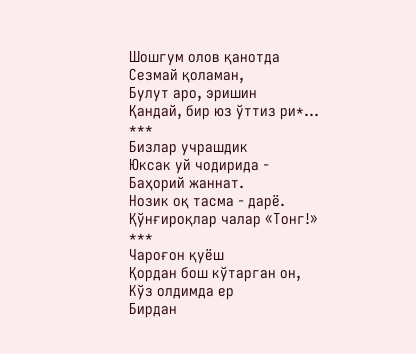Шошгум олов қанотда
Сезмай қоламан,
Булут аро, эришин
Қандай, бир юз ўттиз ри*...
***
Бизлар учрашдик
Юксак уй чодирида -
Баҳорий жаннат.
Нозик оқ тасма - дарё.
Қўнғироқлар чалар «Тонг!»
***
Чароғон қуёш
Қордан бош кўтарган он,
Кўз олдимда ер
Бирдан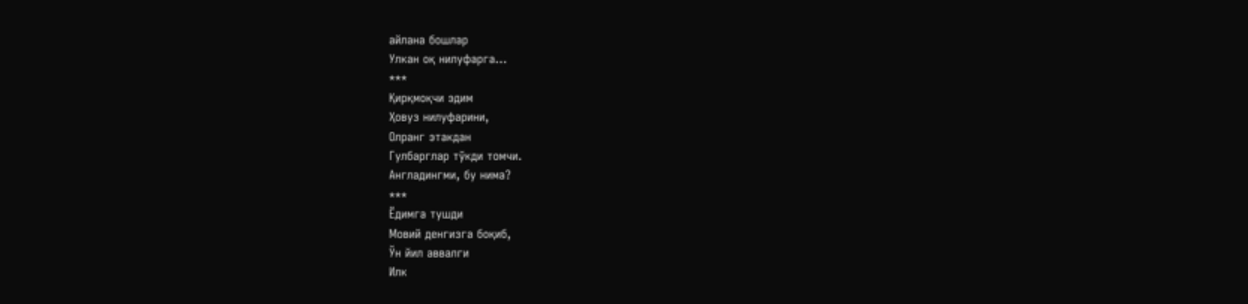айлана бошлар
Улкан оқ нилуфарга...
***
Қирқмоқчи эдим
Ҳовуз нилуфарини,
Олранг этакдан
Гулбарглар тўкди томчи.
Англадингми, бу нима?
***
Ёдимга тушди
Мовий денгизга боқиб,
Ўн йил аввалги
Илк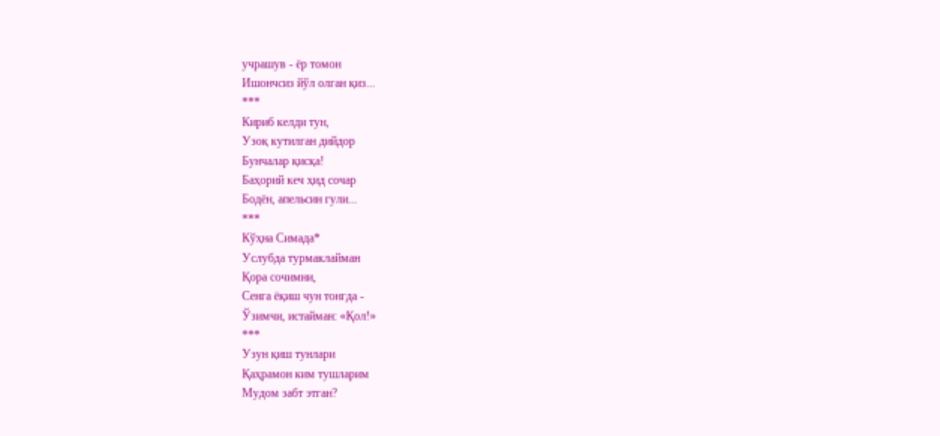учрашув - ёр томон
Ишончсиз йўл олган қиз...
***
Кириб келди тун,
Узоқ кутилган дийдор
Бунчалар қисқа!
Баҳорий кеч ҳид сочар
Бодён, апельсин гули...
***
Кўҳна Симада*
Услубда турмаклайман
Қора сочимни,
Сенга ёқиш чун тонгда -
Ўзимчи, истайман: «Қол!»
***
Узун қиш тунлари
Қаҳрамон ким тушларим
Мудом забт этган?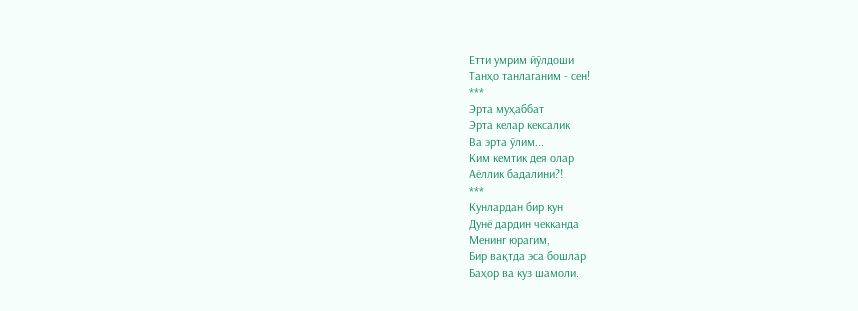Етти умрим йўлдоши
Танҳо танлаганим - сен!
***
Эрта муҳаббат
Эрта келар кексалик
Ва эрта ўлим...
Ким кемтик дея олар
Аёллик бадалини?!
***
Кунлардан бир кун
Дунё дардин чекканда
Менинг юрагим,
Бир вақтда эса бошлар
Баҳор ва куз шамоли.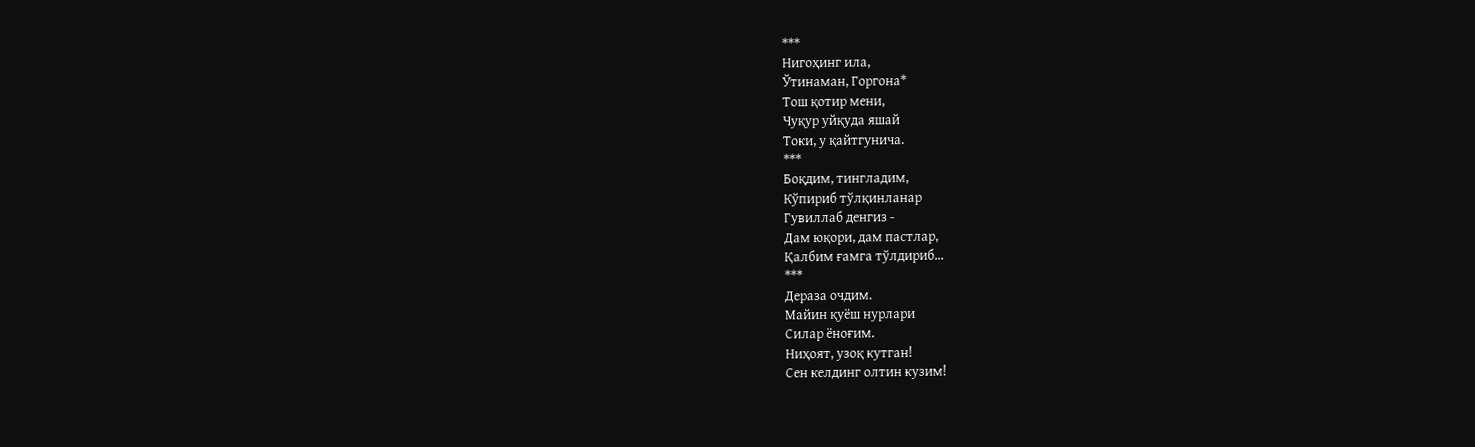***
Нигоҳинг ила,
Ўтинаман, Горгона*
Тош қотир мени,
Чуқур уйқуда яшай
Токи, у қайтгунича.
***
Боқдим, тингладим,
Кўпириб тўлқинланар
Гувиллаб денгиз -
Дам юқори, дам пастлар,
Қалбим ғамга тўлдириб...
***
Дераза очдим.
Майин қуёш нурлари
Силар ёноғим.
Ниҳоят, узоқ кутган!
Сен келдинг олтин кузим!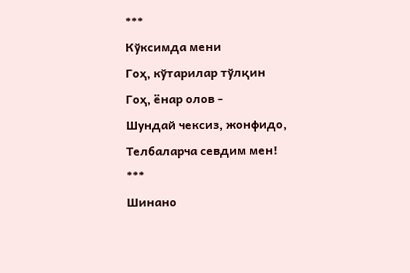***
Кўксимда мени
Гоҳ, кўтарилар тўлқин
Гоҳ, ёнар олов -
Шундай чексиз, жонфидо,
Телбаларча севдим мен!
***
Шинано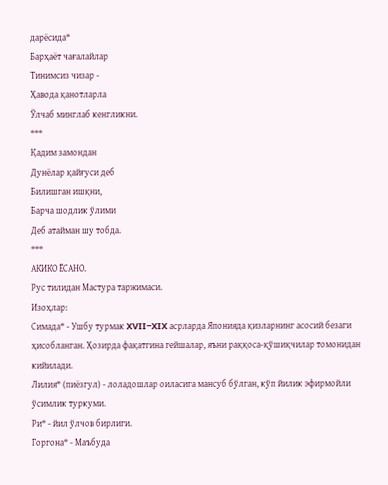дарёсида*
Барҳаёт чағалайлар
Тинимсиз чизар -
Ҳавода қанотларла
Ўлчаб минглаб кенгликни.
***
Қадим замондан
Дунёлар қайғуси деб
Билишган ишқни,
Барча шодлик ўлими
Деб атайман шу тобда.
***
АКИКО ЁСАНО.
Рус тилидан Мастура таржимаси.
Изоҳлар:
Симада* - Ушбу турмак XVII−XIX асрларда Японияда қизларнинг асосий безаги ҳисобланган. Ҳозирда фақатгина гейшалар, яъни раққоса-қўшиқчилар томонидан кийилади.
Лилия* (пиёзгул) - лоладошлар оиласига мансуб бўлган, кўп йилик эфирмойли ўсимлик туркуми.
Ри* - йил ўлчов бирлиги.
Горгона* - Маъбуда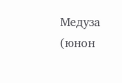Медуза (юнон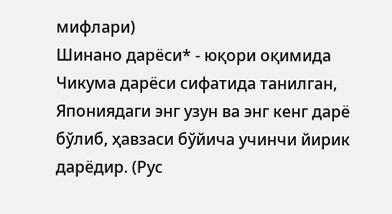мифлари)
Шинано дарёси* - юқори оқимида Чикума дарёси сифатида танилган, Япониядаги энг узун ва энг кенг дарё бўлиб, ҳавзаси бўйича учинчи йирик дарёдир. (Рус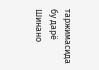таржимасида бу дарё Шинано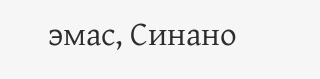эмас, Синано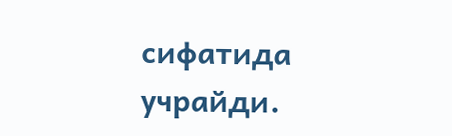сифатида учрайди.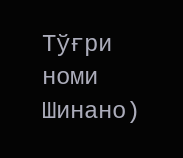Тўғри номи Шинано)